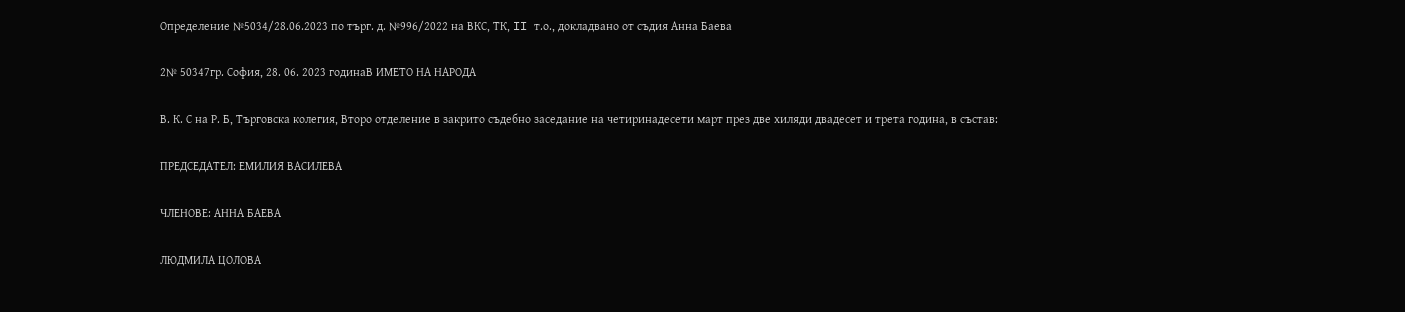Определение №5034/28.06.2023 по търг. д. №996/2022 на ВКС, ТК, II т.о., докладвано от съдия Анна Баева

2№ 50347гр. София, 28. 06. 2023 годинаВ ИМЕТО НА НАРОДА

В. К. С на Р. Б, Търговска колегия, Второ отделение в закрито съдебно заседание на четиринадесети март през две хиляди двадесет и трета година, в състав:

ПРЕДСЕДАТЕЛ: ЕМИЛИЯ ВАСИЛЕВА

ЧЛЕНОВЕ: АННА БАЕВА

ЛЮДМИЛА ЦОЛОВА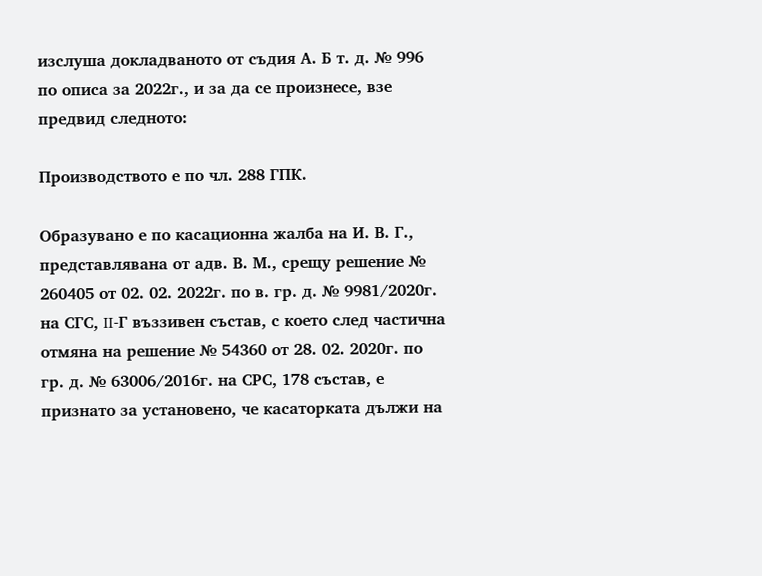изслуша докладваното от съдия А. Б т. д. № 996 по описа за 2022г., и за да се произнесе, взе предвид следното:

Производството е по чл. 288 ГПК.

Образувано е по касационна жалба на И. В. Г., представлявана от адв. В. М., срещу решение № 260405 от 02. 02. 2022г. по в. гр. д. № 9981/2020г. на СГС, II-Г въззивен състав, с което след частична отмяна на решение № 54360 от 28. 02. 2020г. по гр. д. № 63006/2016г. на СРС, 178 състав, е признато за установено, че касаторката дължи на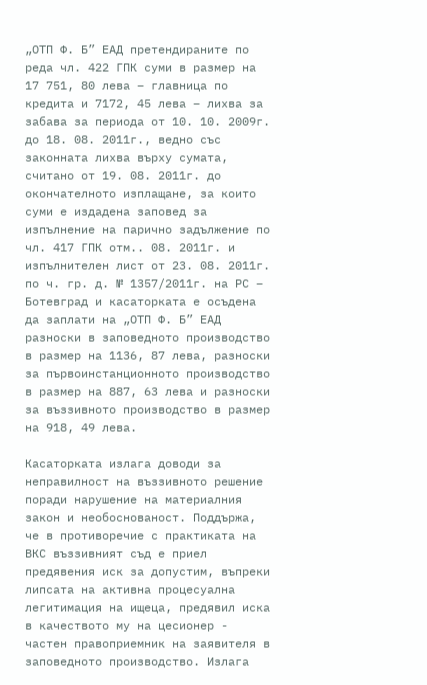„ОТП Ф. Б” ЕАД претендираните по реда чл. 422 ГПК суми в размер на 17 751, 80 лева – главница по кредита и 7172, 45 лева – лихва за забава за периода от 10. 10. 2009г. до 18. 08. 2011г., ведно със законната лихва върху сумата, считано от 19. 08. 2011г. до окончателното изплащане, за които суми е издадена заповед за изпълнение на парично задължение по чл. 417 ГПК отм.. 08. 2011г. и изпълнителен лист от 23. 08. 2011г. по ч. гр. д. № 1357/2011г. на РС – Ботевград и касаторката е осъдена да заплати на „ОТП Ф. Б” ЕАД разноски в заповедното производство в размер на 1136, 87 лева, разноски за първоинстанционното производство в размер на 887, 63 лева и разноски за въззивното производство в размер на 918, 49 лева.

Касаторката излага доводи за неправилност на въззивното решение поради нарушение на материалния закон и необоснованост. Поддържа, че в противоречие с практиката на ВКС въззивният съд е приел предявения иск за допустим, въпреки липсата на активна процесуална легитимация на ищеца, предявил иска в качеството му на цесионер - частен правоприемник на заявителя в заповедното производство. Излага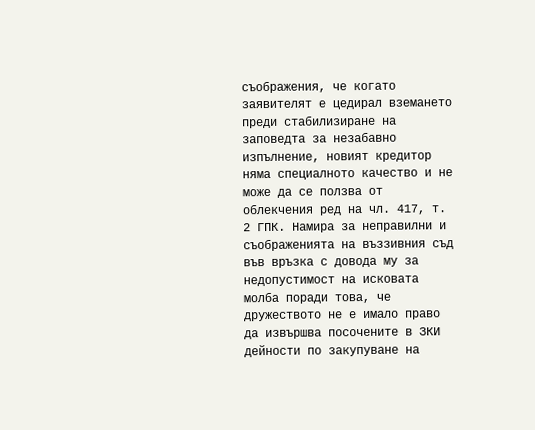съображения, че когато заявителят е цедирал вземането преди стабилизиране на заповедта за незабавно изпълнение, новият кредитор няма специалното качество и не може да се ползва от облекчения ред на чл. 417, т. 2 ГПК. Намира за неправилни и съображенията на въззивния съд във връзка с довода му за недопустимост на исковата молба поради това, че дружеството не е имало право да извършва посочените в ЗКИ дейности по закупуване на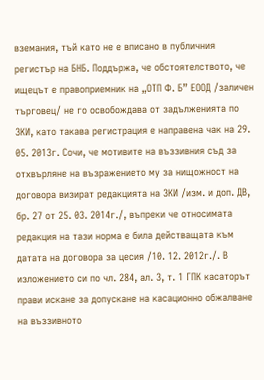вземания, тъй като не е вписано в публичния регистър на БНБ. Поддържа, че обстоятелството, че ищецът е правоприемник на „ОТП Ф. Б” ЕООД /заличен търговец/ не го освобождава от задълженията по ЗКИ, като такава регистрация е направена чак на 29. 05. 2013г. Сочи, че мотивите на въззивния съд за отхвърляне на възражението му за нищожност на договора визират редакцията на ЗКИ /изм. и доп. ДВ, бр. 27 от 25. 03. 2014г./, въпреки че относимата редакция на тази норма е била действащата към датата на договора за цесия /10. 12. 2012г./. В изложението си по чл. 284, ал. 3, т. 1 ГПК касаторът прави искане за допускане на касационно обжалване на въззивното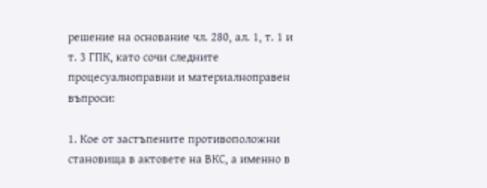решение на основание чл. 280, ал. 1, т. 1 и т. 3 ГПК, като сочи следните процесуалноправни и материалноправен въпроси:

1. Кое от застъпените противоположни становища в актовете на ВКС, а именно в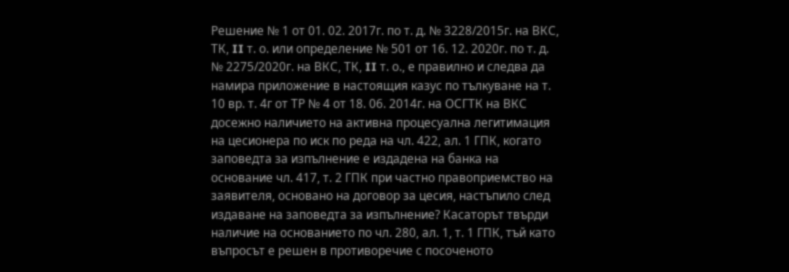Решение № 1 от 01. 02. 2017г. по т. д. № 3228/2015г. на ВКС, ТК, II т. о. или определение № 501 от 16. 12. 2020г. по т. д. № 2275/2020г. на ВКС, ТК, II т. о., е правилно и следва да намира приложение в настоящия казус по тълкуване на т. 10 вр. т. 4г от ТР № 4 от 18. 06. 2014г. на ОСГТК на ВКС досежно наличието на активна процесуална легитимация на цесионера по иск по реда на чл. 422, ал. 1 ГПК, когато заповедта за изпълнение е издадена на банка на основание чл. 417, т. 2 ГПК при частно правоприемство на заявителя, основано на договор за цесия, настъпило след издаване на заповедта за изпълнение? Касаторът твърди наличие на основанието по чл. 280, ал. 1, т. 1 ГПК, тъй като въпросът е решен в противоречие с посоченото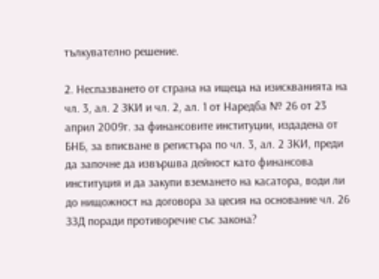тълкувателно решение.

2. Неспазването от страна на ищеца на изискванията на чл. 3, ал. 2 ЗКИ и чл. 2, ал. 1 от Наредба № 26 от 23 април 2009г. за финансовите институции, издадена от БНБ, за вписване в регистъра по чл. 3, ал. 2 ЗКИ, преди да започне да извършва дейност като финансова институция и да закупи вземането на касатора, води ли до нищожност на договора за цесия на основание чл. 26 ЗЗД поради противоречие със закона?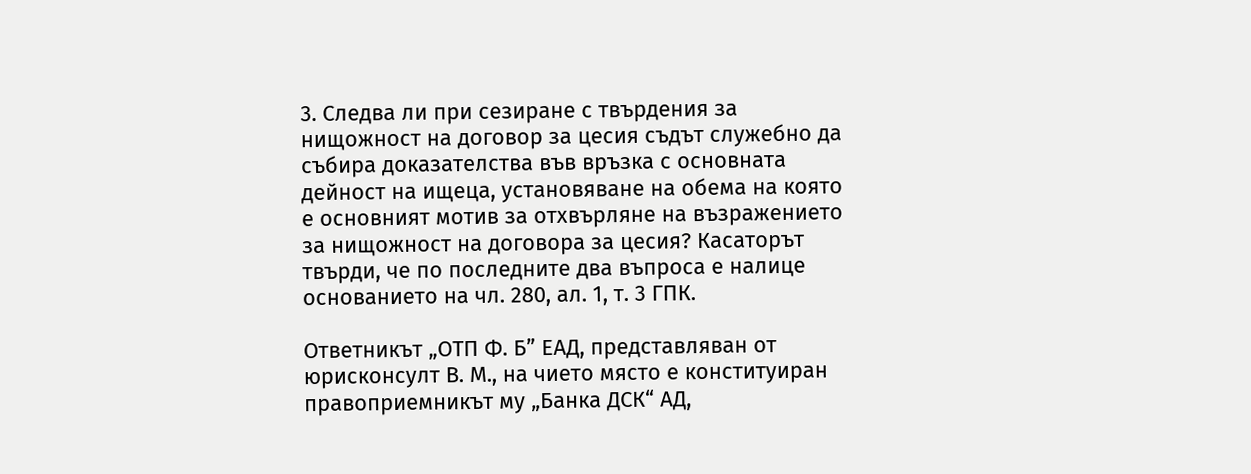3. Следва ли при сезиране с твърдения за нищожност на договор за цесия съдът служебно да събира доказателства във връзка с основната дейност на ищеца, установяване на обема на която е основният мотив за отхвърляне на възражението за нищожност на договора за цесия? Касаторът твърди, че по последните два въпроса е налице основанието на чл. 280, ал. 1, т. 3 ГПК.

Ответникът „ОТП Ф. Б” ЕАД, представляван от юрисконсулт В. М., на чието място е конституиран правоприемникът му „Банка ДСК“ АД,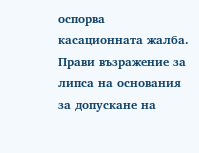оспорва касационната жалба. Прави възражение за липса на основания за допускане на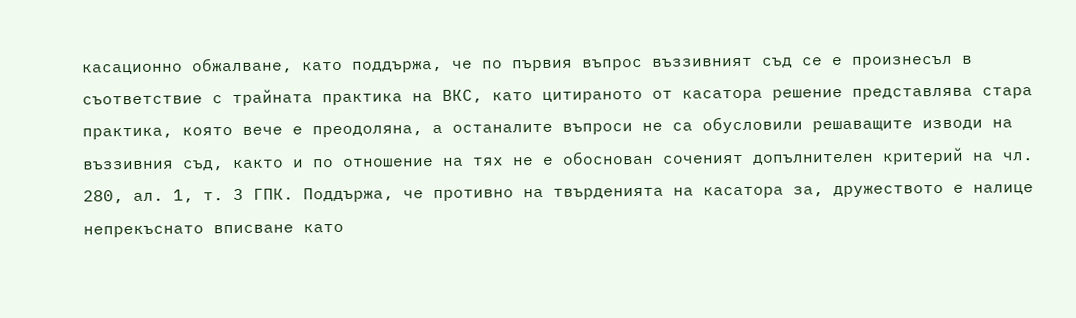касационно обжалване, като поддържа, че по първия въпрос въззивният съд се е произнесъл в съответствие с трайната практика на ВКС, като цитираното от касатора решение представлява стара практика, която вече е преодоляна, а останалите въпроси не са обусловили решаващите изводи на въззивния съд, както и по отношение на тях не е обоснован соченият допълнителен критерий на чл. 280, ал. 1, т. 3 ГПК. Поддържа, че противно на твърденията на касатора за, дружеството е налице непрекъснато вписване като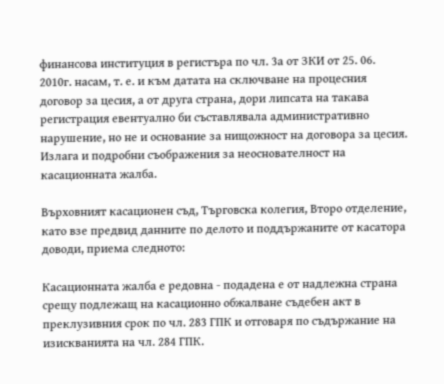финансова институция в регистъра по чл. 3а от ЗКИ от 25. 06. 2010г. насам, т. е. и към датата на сключване на процесния договор за цесия, а от друга страна, дори липсата на такава регистрация евентуално би съставлявала административно нарушение, но не и основание за нищожност на договора за цесия. Излага и подробни съображения за неоснователност на касационната жалба.

Върховният касационен съд, Търговска колегия, Второ отделение, като взе предвид данните по делото и поддържаните от касатора доводи, приема следното:

Касационната жалба е редовна - подадена е от надлежна страна срещу подлежащ на касационно обжалване съдебен акт в преклузивния срок по чл. 283 ГПК и отговаря по съдържание на изискванията на чл. 284 ГПК.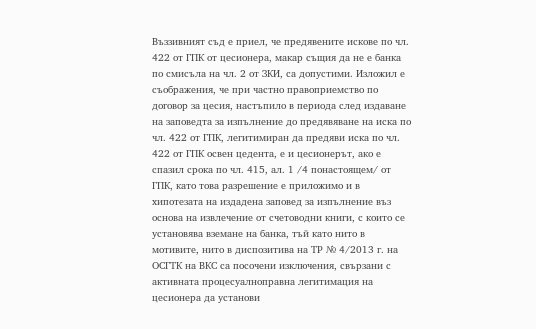Въззивният съд е приел, че предявените искове по чл. 422 от ГПК от цесионера, макар същия да не е банка по смисъла на чл. 2 от ЗКИ, са допустими. Изложил е съображения, че при частно правоприемство по договор за цесия, настъпило в периода след издаване на заповедта за изпълнение до предявяване на иска по чл. 422 от ГПК, легитимиран да предяви иска по чл. 422 от ГПК освен цедента, е и цесионерът, ако е спазил срока по чл. 415, ал. 1 /4 понастоящем/ от ГПК, като това разрешение е приложимо и в хипотезата на издадена заповед за изпълнение въз основа на извлечение от счетоводни книги, с които се установява вземане на банка, тъй като нито в мотивите, нито в диспозитива на ТР № 4/2013 г. на ОСГТК на ВКС са посочени изключения, свързани с активната процесуалноправна легитимация на цесионера да установи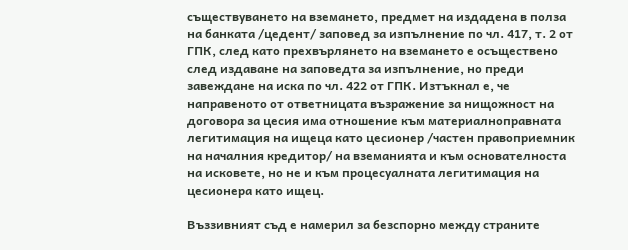съществуването на вземането, предмет на издадена в полза на банката /цедент/ заповед за изпълнение по чл. 417, т. 2 от ГПК, след като прехвърлянето на вземането е осъществено след издаване на заповедта за изпълнение, но преди завеждане на иска по чл. 422 от ГПК. Изтъкнал е, че направеното от ответницата възражение за нищожност на договора за цесия има отношение към материалноправната легитимация на ищеца като цесионер /частен правоприемник на началния кредитор/ на вземанията и към основателноста на исковете, но не и към процесуалната легитимация на цесионера като ищец.

Въззивният съд е намерил за безспорно между страните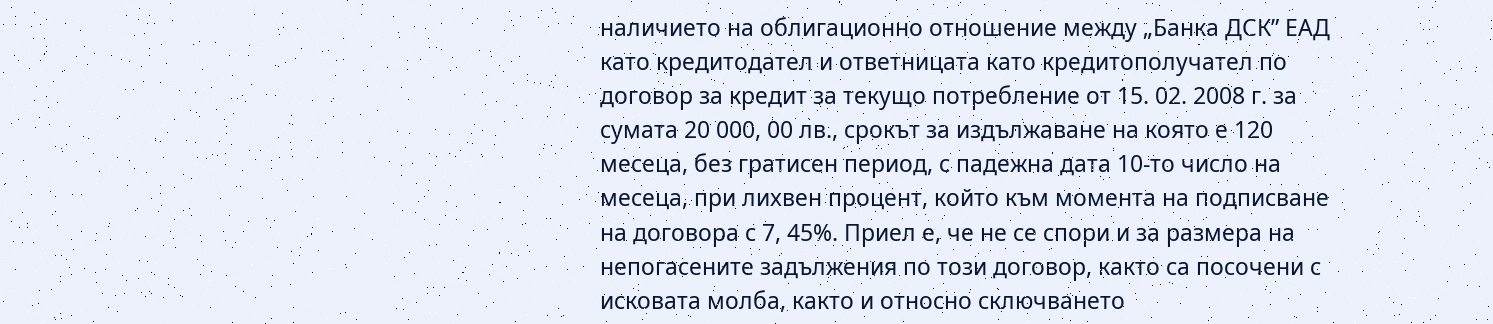наличието на облигационно отношение между „Банка ДСК” ЕАД като кредитодател и ответницата като кредитополучател по договор за кредит за текущо потребление от 15. 02. 2008 г. за сумата 20 000, 00 лв., срокът за издължаване на която е 120 месеца, без гратисен период, с падежна дата 10-то число на месеца, при лихвен процент, който към момента на подписване на договора с 7, 45%. Приел е, че не се спори и за размера на непогасените задължения по този договор, както са посочени с исковата молба, както и относно сключването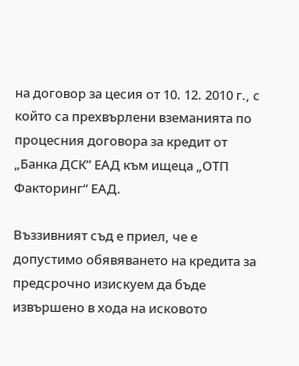на договор за цесия от 10. 12. 2010 г., с който са прехвърлени вземанията по процесния договора за кредит от „Банка ДСК” ЕАД към ищеца „ОТП Факторинг“ ЕАД.

Въззивният съд е приел, че е допустимо обявяването на кредита за предсрочно изискуем да бъде извършено в хода на исковото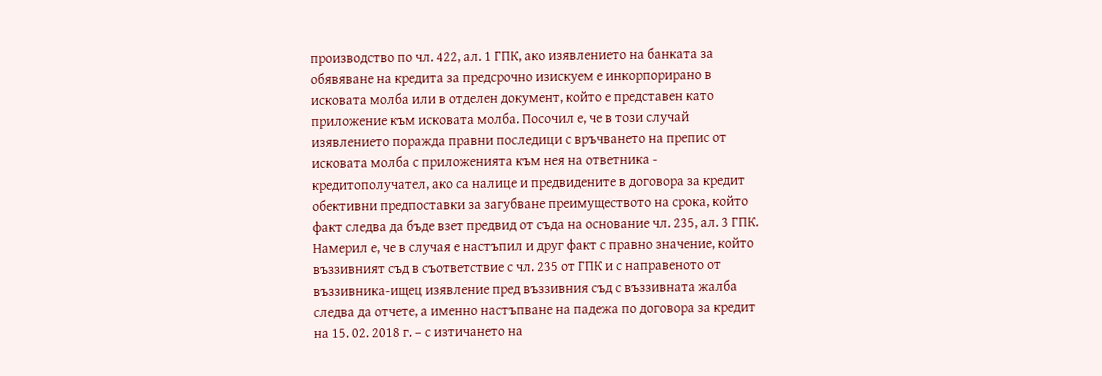производство по чл. 422, ал. 1 ГПК, ако изявлението на банката за обявяване на кредита за предсрочно изискуем е инкорпорирано в исковата молба или в отделен документ, който е представен като приложение към исковата молба. Посочил е, че в този случай изявлението поражда правни последици с връчването на препис от исковата молба с приложенията към нея на ответника - кредитополучател, ако са налице и предвидените в договора за кредит обективни предпоставки за загубване преимуществото на срока, който факт следва да бъде взет предвид от съда на основание чл. 235, ал. 3 ГПК. Намерил е, че в случая е настъпил и друг факт с правно значение, който въззивният съд в съответствие с чл. 235 от ГПК и с направеното от въззивника-ищец изявление пред въззивния съд с въззивната жалба следва да отчете, а именно настъпване на падежа по договора за кредит на 15. 02. 2018 г. – с изтичането на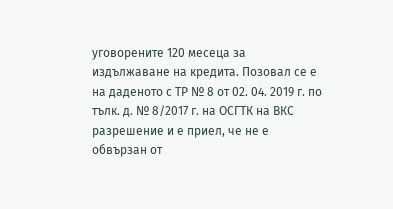уговорените 120 месеца за издължаване на кредита. Позовал се е на даденото с ТР № 8 от 02. 04. 2019 г. по тълк. д. № 8/2017 г. на ОСГТК на ВКС разрешение и е приел, че не е обвързан от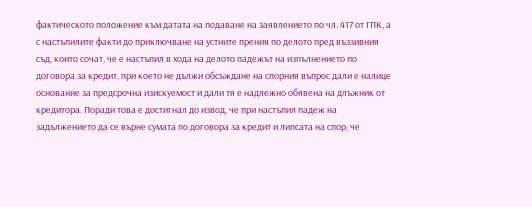фактическото положение към датата на подаване на заявлението по чл. 417 от ГПК, а с настъпилите факти до приключване на устните прения по делото пред въззивния съд, които сочат, че е настъпил в хода на делото падежът на изпълнението по договора за кредит, при което не дължи обсъждане на спорния въпрос дали е налице основание за предсрочна изискуемост и дали тя е надлежно обявена на длъжник от кредитора. Поради това е достигнал до извод, че при настъпил падеж на задължението да се върне сумата по договора за кредит и липсата на спор, че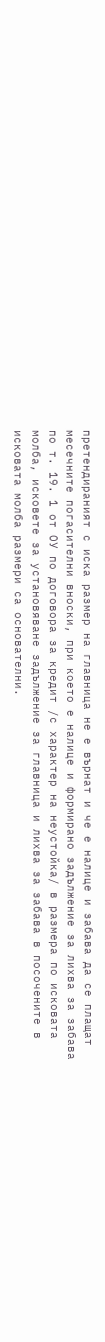претендираният с иска размер на главница не е върнат и че е налице и забава да се плащат месечните погасителни вноски, при което е налице и формирано задължение за лихва за забава по т. 19. 1 от ОУ по договора за кредит /с характер на неустойка/ в размера по исковата молба, исковете за установяване задължение за главница и лихва за забава в посочените в исковата молба размери са основателни.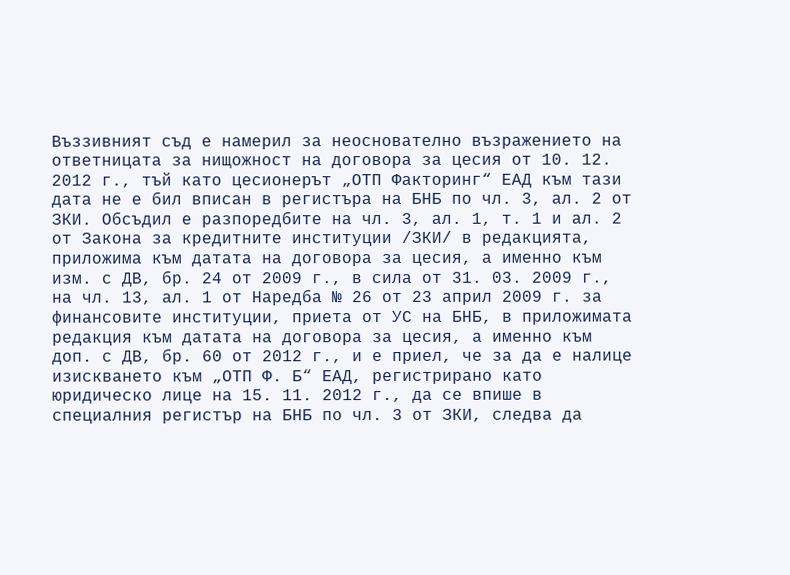Въззивният съд е намерил за неоснователно възражението на ответницата за нищожност на договора за цесия от 10. 12. 2012 г., тъй като цесионерът „ОТП Факторинг“ ЕАД към тази дата не е бил вписан в регистъра на БНБ по чл. 3, ал. 2 от ЗКИ. Обсъдил е разпоредбите на чл. 3, ал. 1, т. 1 и ал. 2 от Закона за кредитните институции /ЗКИ/ в редакцията, приложима към датата на договора за цесия, а именно към изм. с ДВ, бр. 24 от 2009 г., в сила от 31. 03. 2009 г., на чл. 13, ал. 1 от Наредба № 26 от 23 април 2009 г. за финансовите институции, приета от УС на БНБ, в приложимата редакция към датата на договора за цесия, а именно към доп. с ДВ, бр. 60 от 2012 г., и е приел, че за да е налице изискването към „ОТП Ф. Б“ ЕАД, регистрирано като юридическо лице на 15. 11. 2012 г., да се впише в специалния регистър на БНБ по чл. 3 от ЗКИ, следва да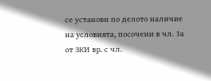се установи по делото наличие на условията, посочени в чл. 3а от ЗКИ вр. с чл.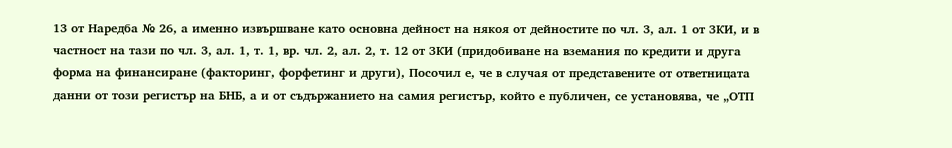13 от Наредба № 26, а именно извършване като основна дейност на някоя от дейностите по чл. 3, ал. 1 от ЗКИ, и в частност на тази по чл. 3, ал. 1, т. 1, вр. чл. 2, ал. 2, т. 12 от ЗКИ (придобиване на вземания по кредити и друга форма на финансиране (факторинг, форфетинг и други), Посочил е, че в случая от представените от ответницата данни от този регистър на БНБ, а и от съдържанието на самия регистър, който е публичен, се установява, че „ОТП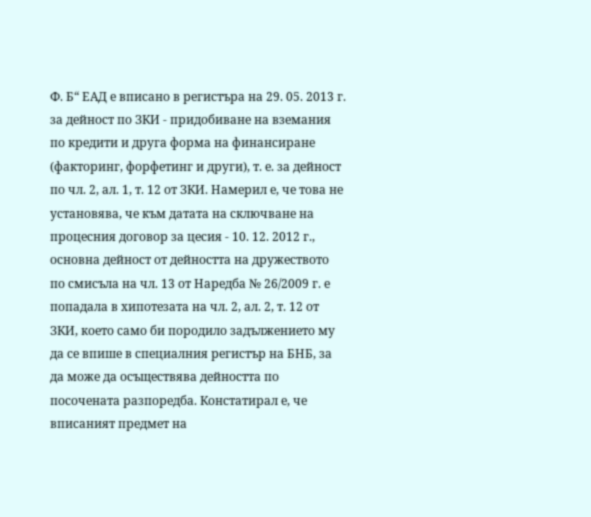Ф. Б“ ЕАД е вписано в регистъра на 29. 05. 2013 г. за дейност по ЗКИ - придобиване на вземания по кредити и друга форма на финансиране (факторинг, форфетинг и други), т. е. за дейност по чл. 2, ал. 1, т. 12 от ЗКИ. Намерил е, че това не установява, че към датата на сключване на процесния договор за цесия - 10. 12. 2012 г., основна дейност от дейността на дружеството по смисъла на чл. 13 от Наредба № 26/2009 г. е попадала в хипотезата на чл. 2, ал. 2, т. 12 от ЗКИ, което само би породило задължението му да се впише в специалния регистър на БНБ, за да може да осъществява дейността по посочената разпоредба. Констатирал е, че вписаният предмет на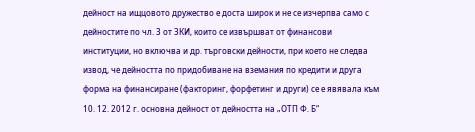дейност на ищцовото дружество е доста широк и не се изчерпва само с дейностите по чл. 3 от ЗКИ, които се извършват от финансови институции, но включва и др. търговски дейности, при което не следва извод, че дейността по придобиване на вземания по кредити и друга форма на финансиране (факторинг, форфетинг и други) се е явявала към 10. 12. 2012 г. основна дейност от дейността на „ОТП Ф. Б“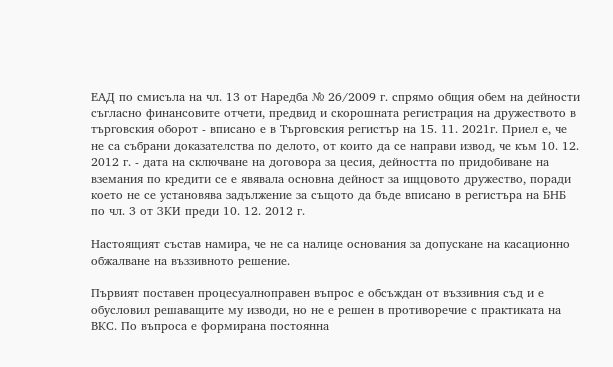ЕАД по смисъла на чл. 13 от Наредба № 26/2009 г. спрямо общия обем на дейности съгласно финансовите отчети, предвид и скорошната регистрация на дружеството в търговския оборот - вписано е в Търговския регистър на 15. 11. 2021г. Приел е, че не са събрани доказателства по делото, от които да се направи извод, че към 10. 12. 2012 г. - дата на сключване на договора за цесия, дейността по придобиване на вземания по кредити се е явявала основна дейност за ищцовото дружество, поради което не се установява задължение за същото да бъде вписано в регистъра на БНБ по чл. 3 от ЗКИ преди 10. 12. 2012 г.

Настоящият състав намира, че не са налице основания за допускане на касационно обжалване на въззивното решение.

Първият поставен процесуалноправен въпрос е обсъждан от въззивния съд и е обусловил решаващите му изводи, но не е решен в противоречие с практиката на ВКС. По въпроса е формирана постоянна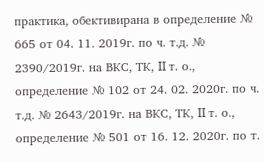практика, обективирана в определение № 665 от 04. 11. 2019г. по ч. т.д. № 2390/2019г. на ВКС, ТК, II т. о., определение № 102 от 24. 02. 2020г. по ч. т.д. № 2643/2019г. на ВКС, ТК, II т. о., определение № 501 от 16. 12. 2020г. по т.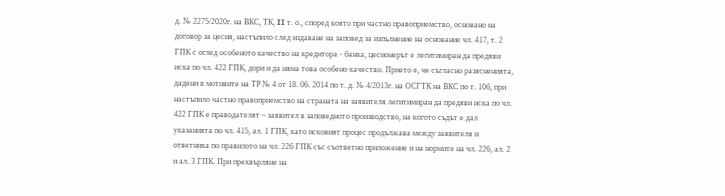д. № 2275/2020г. на ВКС, ТК, II т. о., според която при частно правоприемство, основано на договор за цесия, настъпило след издаване на заповед за изпълнение на основание чл. 417, т. 2 ГПК с оглед особеното качество на кредитора - банка, цесионерът е легитимиран да предяви иска по чл. 422 ГПК, дори и да няма това особено качество. Прието е, че съгласно разясненията, дадени в мотивите на ТР № 4 от 18. 06. 2014 по т. д. № 4/2013г. на ОСГТК на ВКС по т. 10б, при настъпило частно правоприемство на страната на заявителя легитимиран да предяви иска по чл. 422 ГПК е праводателят – заявител в заповедното производство, на когото съдът е дал указанията по чл. 415, ал. 1 ГПК, като исковият процес продължава между заявителя и ответника по правилото на чл. 226 ГПК със съответно приложение и на нормите на чл. 226, ал. 2 и ал. 3 ГПК. При прехвърляне на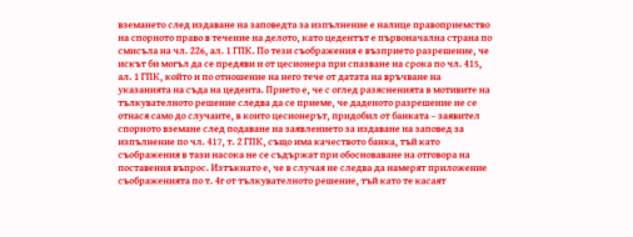вземането след издаване на заповедта за изпълнение е налице правоприемство на спорното право в течение на делото, като цедентът е първоначална страна по смисъла на чл. 226, ал. 1 ГПК. По тези съображения е възприето разрешение, че искът би могъл да се предяви и от цесионера при спазване на срока по чл. 415, ал. 1 ГПК, който и по отношение на него тече от датата на връчване на указанията на съда на цедента. Прието е, че с оглед разясненията в мотивите на тълкувателното решение следва да се приеме, че даденото разрешение не се отнася само до случаите, в които цесионерът, придобил от банката – заявител спорното вземане след подаване на заявлението за издаване на заповед за изпълнение по чл. 417, т. 2 ГПК, също има качеството банка, тъй като съображения в тази насока не се съдържат при обосноваване на отговора на поставения въпрос. Изтъкнато е, че в случая не следва да намерят приложение съображенията по т. 4г от тълкувателното решение, тъй като те касаят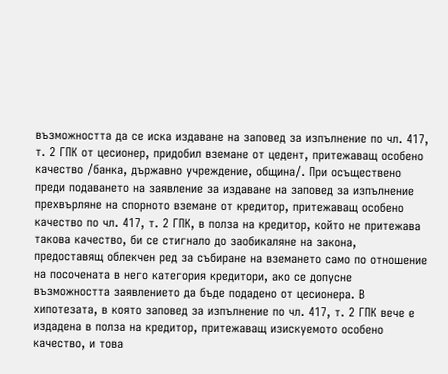възможността да се иска издаване на заповед за изпълнение по чл. 417, т. 2 ГПК от цесионер, придобил вземане от цедент, притежаващ особено качество /банка, държавно учреждение, община/. При осъществено преди подаването на заявление за издаване на заповед за изпълнение прехвърляне на спорното вземане от кредитор, притежаващ особено качество по чл. 417, т. 2 ГПК, в полза на кредитор, който не притежава такова качество, би се стигнало до заобикаляне на закона, предоставящ облекчен ред за събиране на вземането само по отношение на посочената в него категория кредитори, ако се допусне възможността заявлението да бъде подадено от цесионера. В хипотезата, в която заповед за изпълнение по чл. 417, т. 2 ГПК вече е издадена в полза на кредитор, притежаващ изискуемото особено качество, и това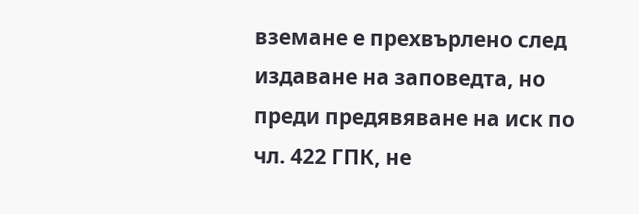вземане е прехвърлено след издаване на заповедта, но преди предявяване на иск по чл. 422 ГПК, не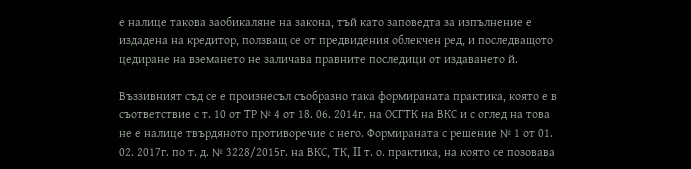е налице такова заобикаляне на закона, тъй като заповедта за изпълнение е издадена на кредитор, ползващ се от предвидения облекчен ред, и последващото цедиране на вземането не заличава правните последици от издаването й.

Въззивният съд се е произнесъл съобразно така формираната практика, която е в съответствие с т. 10 от ТР № 4 от 18. 06. 2014г. на ОСГТК на ВКС и с оглед на това не е налице твърдяното противоречие с него. Формираната с решение № 1 от 01. 02. 2017г. по т. д. № 3228/2015г. на ВКС, ТК, II т. о. практика, на която се позовава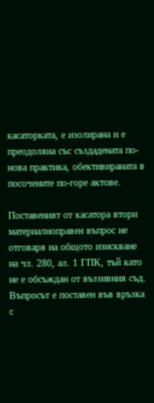касаторката, е изолирана и е преодоляна със създадената по-нова практика, обективираната в посочените по-горе актове.

Поставеният от касатора втори материалноправен въпрос не отговаря на общото изискване на чл. 280, ал. 1 ГПК, тъй като не е обсъждан от въззивния съд. Въпросът е поставен във връзка с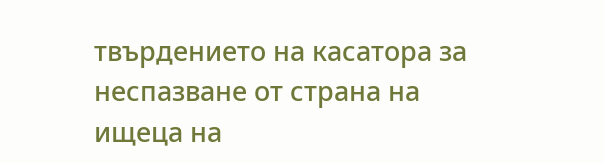твърдението на касатора за неспазване от страна на ищеца на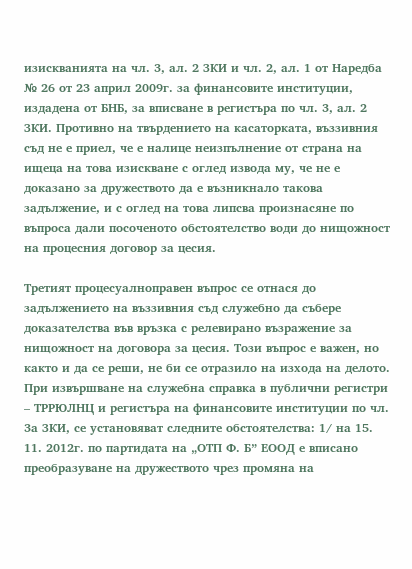изискванията на чл. 3, ал. 2 ЗКИ и чл. 2, ал. 1 от Наредба № 26 от 23 април 2009г. за финансовите институции, издадена от БНБ, за вписване в регистъра по чл. 3, ал. 2 ЗКИ. Противно на твърдението на касаторката, въззивния съд не е приел, че е налице неизпълнение от страна на ищеца на това изискване с оглед извода му, че не е доказано за дружеството да е възникнало такова задължение, и с оглед на това липсва произнасяне по въпроса дали посоченото обстоятелство води до нищожност на процесния договор за цесия.

Третият процесуалноправен въпрос се отнася до задължението на въззивния съд служебно да събере доказателства във връзка с релевирано възражение за нищожност на договора за цесия. Този въпрос е важен, но както и да се реши, не би се отразило на изхода на делото. При извършване на служебна справка в публични регистри – ТРРЮЛНЦ и регистъра на финансовите институции по чл. 3а ЗКИ, се установяват следните обстоятелства: 1/ на 15. 11. 2012г. по партидата на „ОТП Ф. Б” ЕООД е вписано преобразуване на дружеството чрез промяна на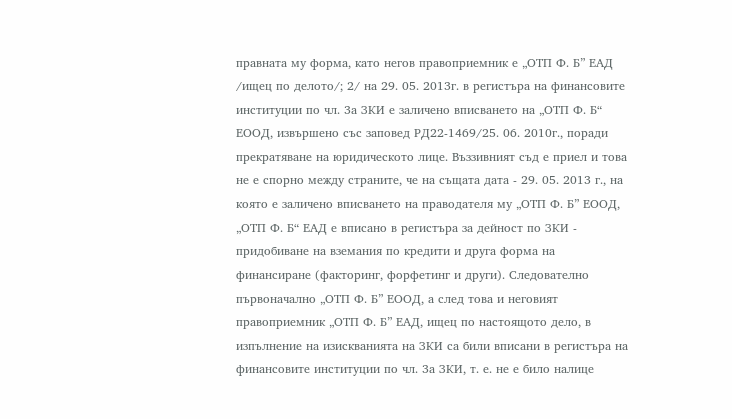правната му форма, като негов правоприемник е „ОТП Ф. Б” ЕАД /ищец по делото/; 2/ на 29. 05. 2013г. в регистъра на финансовите институции по чл. 3а ЗКИ е заличено вписването на „ОТП Ф. Б“ ЕООД, извършено със заповед РД22-1469/25. 06. 2010г., поради прекратяване на юридическото лице. Въззивният съд е приел и това не е спорно между страните, че на същата дата - 29. 05. 2013 г., на която е заличено вписването на праводателя му „ОТП Ф. Б” ЕООД, „ОТП Ф. Б“ ЕАД е вписано в регистъра за дейност по ЗКИ - придобиване на вземания по кредити и друга форма на финансиране (факторинг, форфетинг и други). Следователно първоначално „ОТП Ф. Б” ЕООД, а след това и неговият правоприемник „ОТП Ф. Б” ЕАД, ищец по настоящото дело, в изпълнение на изискванията на ЗКИ са били вписани в регистъра на финансовите институции по чл. 3а ЗКИ, т. е. не е било налице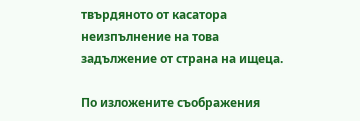твърдяното от касатора неизпълнение на това задължение от страна на ищеца.

По изложените съображения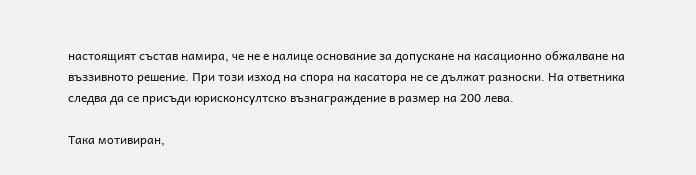настоящият състав намира, че не е налице основание за допускане на касационно обжалване на въззивното решение. При този изход на спора на касатора не се дължат разноски. На ответника следва да се присъди юрисконсултско възнаграждение в размер на 200 лева.

Така мотивиран,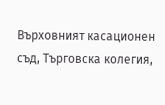Върховният касационен съд, Търговска колегия,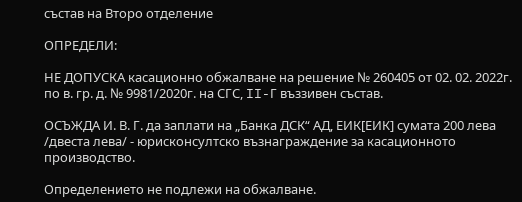състав на Второ отделение

ОПРЕДЕЛИ:

НЕ ДОПУСКА касационно обжалване на решение № 260405 от 02. 02. 2022г. по в. гр. д. № 9981/2020г. на СГС, II-Г въззивен състав.

ОСЪЖДА И. В. Г. да заплати на „Банка ДСК“ АД, ЕИК[ЕИК] сумата 200 лева /двеста лева/ - юрисконсултско възнаграждение за касационното производство.

Определението не подлежи на обжалване.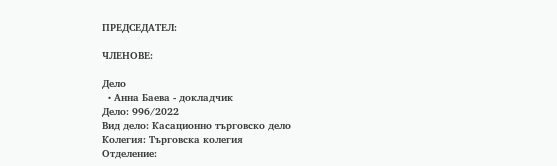ПРЕДСЕДАТЕЛ:

ЧЛЕНОВЕ:

Дело
  • Анна Баева - докладчик
Дело: 996/2022
Вид дело: Касационно търговско дело
Колегия: Търговска колегия
Отделение: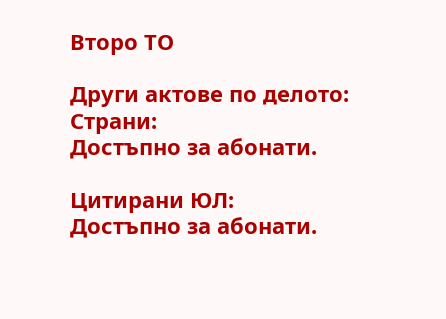Второ ТО

Други актове по делото:
Страни:
Достъпно за абонати.

Цитирани ЮЛ:
Достъпно за абонати.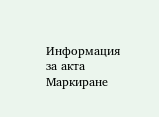Информация за акта
Маркиране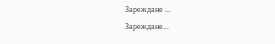Зареждане ...
Зареждане...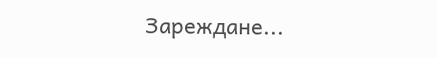Зареждане...